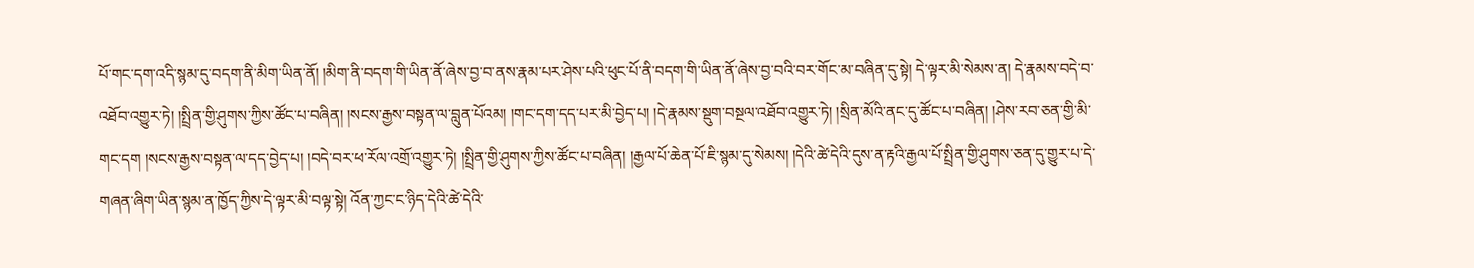པོ་གང་དག་འདི་སྙམ་དུ་བདག་ནི་མིག་ཡིན་ནོ། །མིག་ནི་བདག་གི་ཡིན་ནོ་ཞེས་བྱ་བ་ནས་རྣམ་པར་ཤེས་པའི་ཕུང་པོ་ནི་བདག་གི་ཡིན་ནོ་ཞེས་བྱ་བའི་བར་གོང་མ་བཞིན་དུ་སྟེ། དེ་ལྟར་མི་སེམས་ན། དེ་རྣམས་བདེ་བ་འཐོབ་འགྱུར་ཏེ། །སྤྲིན་གྱི་ཤུགས་ཀྱིས་ཚོང་པ་བཞིན། །སངས་རྒྱས་བསྟན་ལ་བླུན་པོའམ། །གང་དག་དད་པར་མི་བྱེད་པ། །དེ་རྣམས་སྡུག་བསྔལ་འཐོབ་འགྱུར་ཏེ། །སྲིན་མོའི་ནང་དུ་ཚོང་པ་བཞིན། །ཤེས་རབ་ཅན་གྱི་མི་གང་དག །སངས་རྒྱས་བསྟན་ལ་དད་བྱེད་པ། །བདེ་བར་ཕ་རོལ་འགྲོ་འགྱུར་ཏེ། །སྤྲིན་གྱི་ཤུགས་ཀྱིས་ཚོང་པ་བཞིན། །རྒྱལ་པོ་ཆེན་པོ་ཇི་སྙམ་དུ་སེམས། །དེའི་ཚེ་དེའི་དུས་ན་རྟའི་རྒྱལ་པོ་སྤྲིན་གྱི་ཤུགས་ཅན་དུ་གྱུར་པ་དེ་གཞན་ཞིག་ཡིན་སྙམ་ན་ཁྱོད་ཀྱིས་དེ་ལྟར་མི་བལྟ་སྟེ། འོན་ཀྱང་ང་ཉིད་དེའི་ཚེ་དེའི་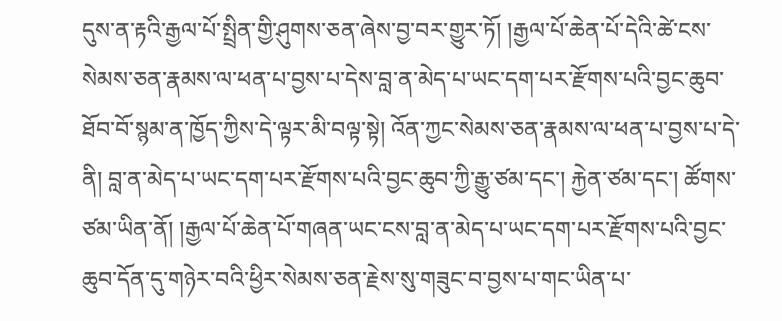དུས་ན་རྟའི་རྒྱལ་པོ་སྤྲིན་གྱི་ཤུགས་ཅན་ཞེས་བྱ་བར་གྱུར་ཏོ། །རྒྱལ་པོ་ཆེན་པོ་དེའི་ཚེ་ངས་སེམས་ཅན་རྣམས་ལ་ཕན་པ་བྱས་པ་དེས་བླ་ན་མེད་པ་ཡང་དག་པར་རྫོགས་པའི་བྱང་ཆུབ་ཐོབ་བོ་སྙམ་ན་ཁྱོད་ཀྱིས་དེ་ལྟར་མི་བལྟ་སྟེ། འོན་ཀྱང་སེམས་ཅན་རྣམས་ལ་ཕན་པ་བྱས་པ་དེ་ནི། བླ་ན་མེད་པ་ཡང་དག་པར་རྫོགས་པའི་བྱང་ཆུབ་ཀྱི་རྒྱུ་ཙམ་དང་། རྐྱེན་ཙམ་དང་། ཚོགས་ཙམ་ཡིན་ནོ། །རྒྱལ་པོ་ཆེན་པོ་གཞན་ཡང་ངས་བླ་ན་མེད་པ་ཡང་དག་པར་རྫོགས་པའི་བྱང་ཆུབ་དོན་དུ་གཉེར་བའི་ཕྱིར་སེམས་ཅན་རྗེས་སུ་གཟུང་བ་བྱས་པ་གང་ཡིན་པ་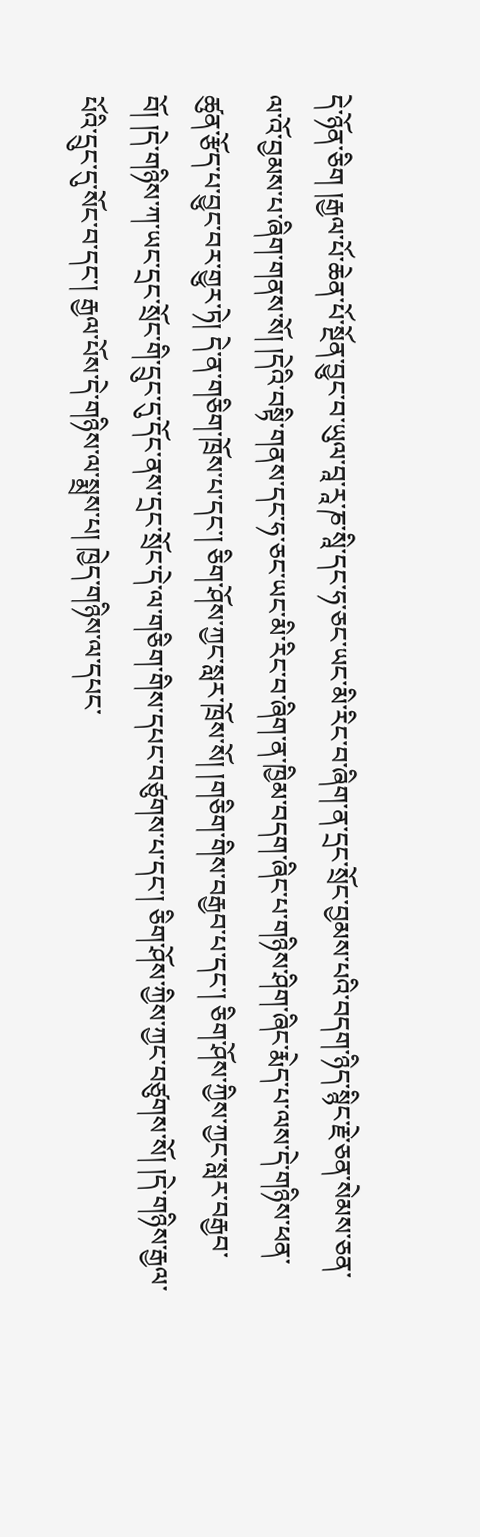དེ་ཉོན་ཅིག །རྒྱལ་པོ་ཆེན་པོ་སྔོན་བྱུང་བ་ཡུལ་བཱ་རཱ་ཎ་སཱི་དང་ཧ་ཅང་ཡང་མི་རིང་བ་ཞིག་ན་དྲང་སྲོང་བྱམས་པའི་བདག་ཉིད་སྙིང་རྗེ་ཅན་སེམས་ཅན་ལ་འོ་བྱམས་པ་ཞིག་གནས་སོ། །དེའི་བསྟི་གནས་དང་ཧ་ཅང་ཡང་མི་རིང་བ་ཞིག་ན་ཁྱིམ་བདག་ཞིང་པ་གཉིས་ཤིག་ཞིང་རྨེད་པ་ལས་དེ་གཉིས་ཕན་ཚུན་རྩོད་པ་བྱུང་བར་གྱུར་ཏེ། དེ་ན་གཅིག་ཁྲོས་པ་དང་། ཅིག་ཤོས་ཀྱང་སླར་ཁྲོས་སོ། །གཅིག་གིས་བརྒྱབ་པ་དང་། ཅིག་ཤོས་ཀྱིས་ཀྱང་སླར་བརྒྱབ་བོ། །དེ་གཉིས་ཀ་ཡང་དྲང་སྲོང་གི་དྲུང་དུ་དོང་ནས་དྲང་སྲོང་དེ་ལ་གཅིག་གིས་དཔང་བཙུགས་པ་དང་། ཅིག་ཤོས་ཀྱིས་ཀྱང་བཙུགས་སོ། །དེ་གཉིས་རྒྱལ་པོའི་དྲུང་དུ་སོང་བ་དང་། རྒྱལ་པོས་དེ་གཉིས་ལ་སྨྲས་པ། ཁྱེད་གཉིས་ལ་དཔང་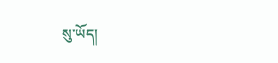སུ་ཡོད།